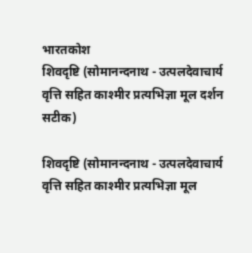भारतकोश
शिवदृष्टि (सोमानन्दनाथ - उत्पलदेवाचार्य वृत्ति सहित काश्मीर प्रत्यभिज्ञा मूल दर्शन सटीक)

शिवदृष्टि (सोमानन्दनाथ - उत्पलदेवाचार्य वृत्ति सहित काश्मीर प्रत्यभिज्ञा मूल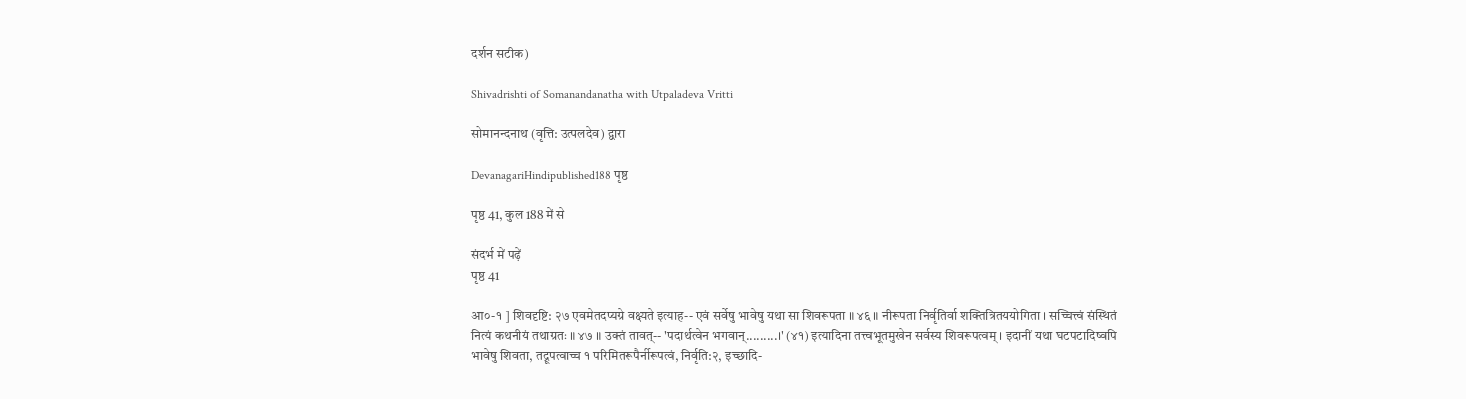दर्शन सटीक)

Shivadrishti of Somanandanatha with Utpaladeva Vritti

सोमानन्दनाथ (वृत्ति: उत्पलदेव) द्वारा

DevanagariHindipublished188 पृष्ठ

पृष्ठ 41, कुल 188 में से

संदर्भ में पढ़ें
पृष्ठ 41

आ०-१ ] शिवदृष्टि: २७ एवमेतदप्यग्रे वक्ष्यते इत्याह-- एवं सर्वेषु भावेषु यथा सा शिवरूपता ॥ ४६ ॥ नीरूपता निर्वृतिर्वा शक्तित्रितययोगिता । सच्चित्त्वं संस्थितं नित्यं कथनीयं तथाग्रतः ॥ ४७ ॥ उक्तं तावत्-- 'पदार्थत्वेन भगवान्.........।' (४१) इत्यादिना तत्त्वभूतमुखेन सर्वस्य शिवरूपत्वम् । इदानीं यथा घटपटादिष्वपि भावेषु शिवता, तद्रूपत्वाच्च १ परिमितरूपैर्नीरूपत्वं, निर्वृति:२, इच्छादि-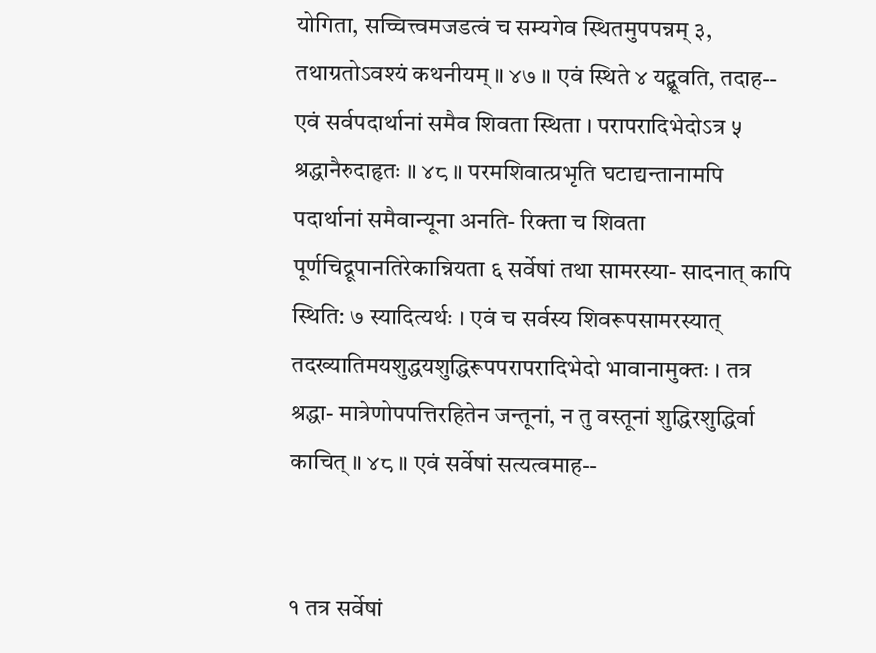योगिता, सच्चित्त्वमजडत्वं च सम्यगेव स्थितमुपपन्नम् ३, तथाग्रतोऽवश्यं कथनीयम् ॥ ४७ ॥ एवं स्थिते ४ यद्ब्रूवति, तदाह-- एवं सर्वपदार्थानां समैव शिवता स्थिता । परापरादिभेदोऽत्र ५ श्रद्धानैरुदाहृतः ॥ ४८ ॥ परमशिवात्प्रभृति घटाद्यन्तानामपि पदार्थानां समैवान्यूना अनति- रिक्ता च शिवता पूर्णचिद्रूपानतिरेकान्नियता ६ सर्वेषां तथा सामरस्या- सादनात् कापि स्थिति: ७ स्यादित्यर्थः । एवं च सर्वस्य शिवरूपसामरस्यात् तदख्यातिमयशुद्धयशुद्धिरूपपरापरादिभेदो भावानामुक्तः । तत्र श्रद्धा- मात्रेणोपपत्तिरहितेन जन्तूनां, न तु वस्तूनां शुद्धिरशुद्धिर्वा काचित् ॥ ४८ ॥ एवं सर्वेषां सत्यत्वमाह--


१ तत्र सर्वेषां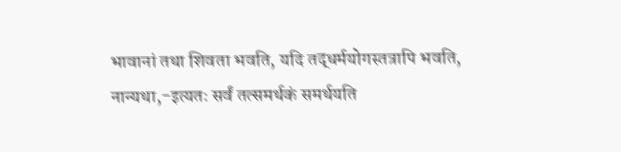भावानां तथा शिवता भवति, यदि तद्धर्मयोगस्तत्रापि भवति, नान्यथा,-इत्यतः सर्वं तत्समर्थकं समर्थयति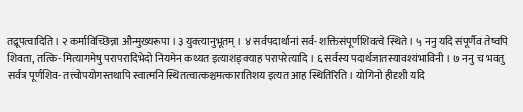तद्रूपत्वादिति । २ कर्माविच्छिन्ना औन्मुख्यरूपा । ३ युक्त्यानुभूतम् । ४ सर्वपदार्थानां सर्व- शक्तिसंपूर्णशिवत्वे स्थिते । ५ ननु यदि संपूर्णैव तेष्वपि शिवता, तत्कि- मित्यागमेषु परापरादिभेदो नियमेन कथ्यत इत्याशङ्क्याह परापरेत्यादि । ६ सर्वस्य पदार्थजातस्यावश्यंभाविनी । ७ ननु च भवतु सर्वत्र पूर्णशिव- तत्त्वोपयोगस्तथापि स्वात्मनि स्थितत्वात्कश्चमत्कारातिशय इत्यत आह स्थितिरिति । योगिनो हीदृशी यदि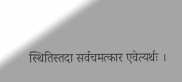स्थितिस्तदा सर्वचमत्कार एवेत्यर्थः ।